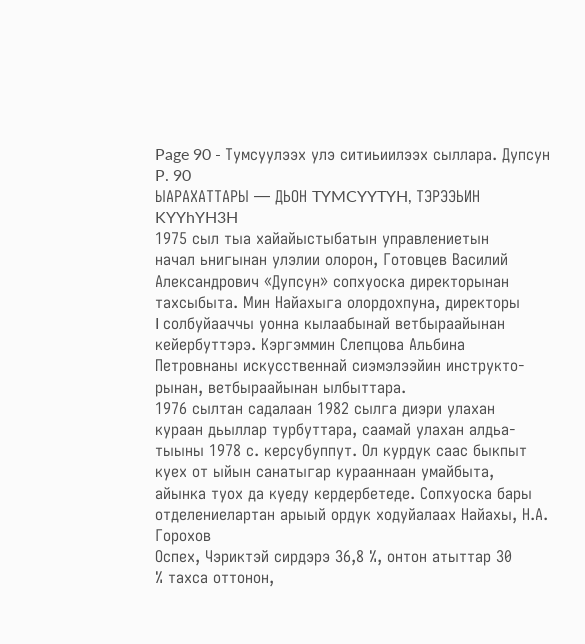Page 90 - Тумсуулээх улэ ситиьиилээх сыллара. Дупсун
P. 90
ЫАРАХАТТАРЫ — ДЬОН TYMCYYTYH, ТЭРЭЭЬИН KYYhYH3H
1975 сыл тыа хайайыстыбатын управлениетын
начал ьнигынан улэлии олорон, Готовцев Василий
Александрович «Дупсун» сопхуоска директорынан
тахсыбыта. Мин Найахыга олордохпуна, директоры
I солбуйааччы уонна кылаабынай ветбыраайынан
кейербуттэрэ. Кэргэммин Слепцова Альбина
Петровнаны искусственнай сиэмэлээйин инструкто-
рынан, ветбыраайынан ылбыттара.
1976 сылтан садалаан 1982 сылга диэри улахан
кураан дьыллар турбуттара, саамай улахан алдьа-
тыыны 1978 с. керсубуппут. Ол курдук саас быкпыт
куех от ыйын санатыгар курааннаан умайбыта,
айынка туох да куеду кердербетеде. Сопхуоска бары
отделениелартан арыый ордук ходуйалаах Найахы, Н.А. Горохов
Оспех, Чэриктэй сирдэрэ 36,8 %, онтон атыттар 30
% тахса оттонон,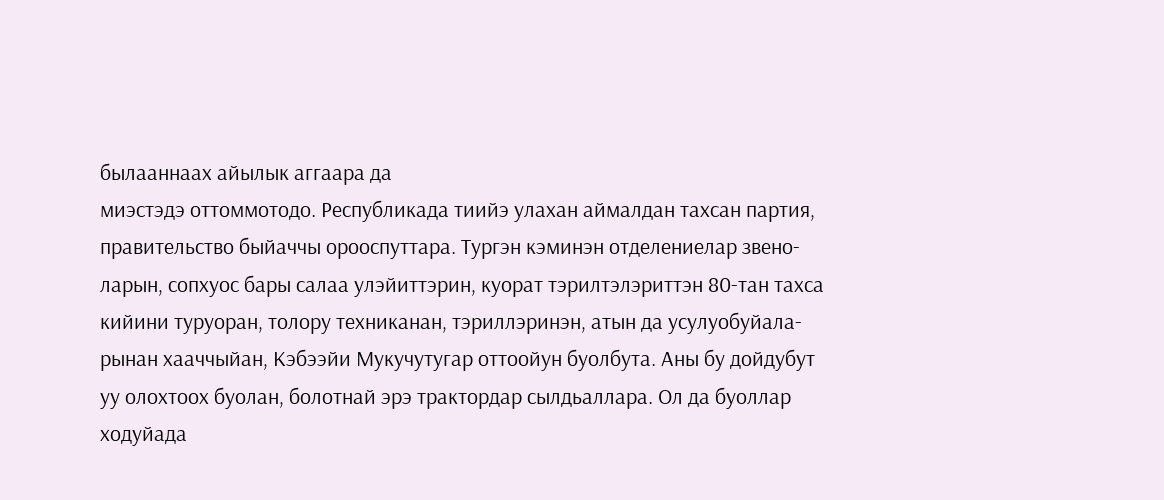былааннаах айылык аггаара да
миэстэдэ оттоммотодо. Республикада тиийэ улахан аймалдан тахсан партия,
правительство быйаччы орооспуттара. Тургэн кэминэн отделениелар звено-
ларын, сопхуос бары салаа улэйиттэрин, куорат тэрилтэлэриттэн 80-тан тахса
кийини туруоран, толору техниканан, тэриллэринэн, атын да усулуобуйала-
рынан хааччыйан, Кэбээйи Мукучутугар оттоойун буолбута. Аны бу дойдубут
уу олохтоох буолан, болотнай эрэ трактордар сылдьаллара. Ол да буоллар
ходуйада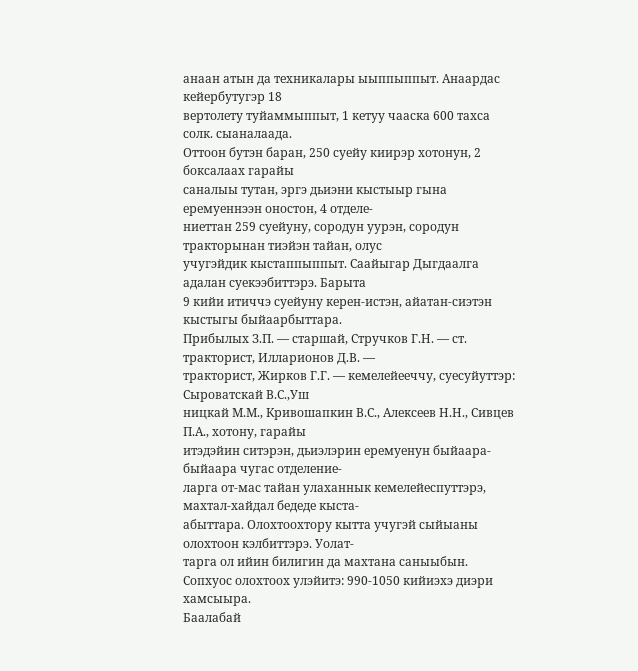анаан атын да техникалары ыыппыппыт. Анаардас кейербутугэр 18
вертолету туйаммыппыт, 1 кетуу чааска 600 тахса солк. сыаналаада.
Оттоон бутэн баран, 250 суейу киирэр хотонун, 2 боксалаах гарайы
саналыы тутан, эргэ дьиэни кыстыыр гына еремуеннээн оностон, 4 отделе-
ниеттан 259 суейуну, сородун уурэн, сородун тракторынан тиэйэн тайан, олус
учугэйдик кыстаппыппыт. Саайыгар Дыгдаалга адалан суекээбиттэрэ. Барыта
9 кийи итиччэ суейуну керен-истэн, айатан-сиэтэн кыстыгы быйаарбыттара.
Прибылых З.П. — старшай, Стручков Г.Н. — ст. тракторист, Илларионов Д.В. —
тракторист, Жирков Г.Г. — кемелейееччу, суесуйуттэр: Сыроватскай В.С.,Уш
ницкай М.М., Кривошапкин В.С., Алексеев Н.Н., Сивцев П.А., хотону, гарайы
итэдэйин ситэрэн, дьиэлэрин еремуенун быйаара-быйаара чугас отделение-
ларга от-мас тайан улаханнык кемелейеспуттэрэ, махтал-хайдал бедеде кыста-
абыттара. Олохтоохтору кытта учугэй сыйыаны олохтоон кэлбиттэрэ. Уолат-
тарга ол ийин билигин да махтана саныыбын.
Сопхуос олохтоох улэйитэ: 990-1050 кийиэхэ диэри хамсыыра.
Баалабай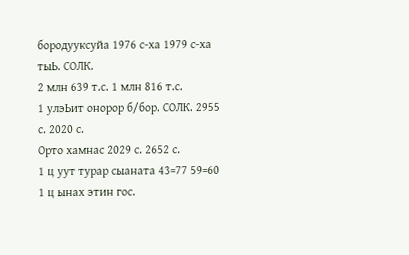бородууксуйа 1976 с-ха 1979 с-ха
тыЬ. СОЛК.
2 млн 639 т.с. 1 млн 816 т.с.
1 улэЬит онорор б/бор. СОЛК. 2955 с. 2020 с.
Орто хамнас 2029 с. 2652 с.
1 ц уут турар сыаната 43=77 59=60
1 ц ынах этин гос.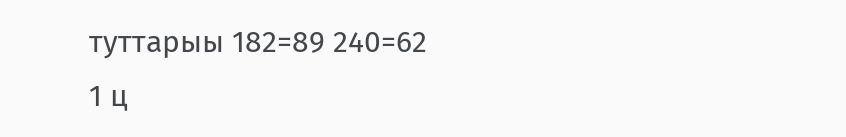туттарыы 182=89 240=62
1 ц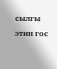сылгы этин гос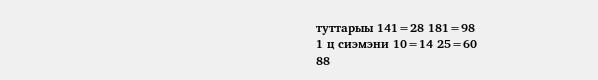туттарыы 141=28 181=98
1 ц сиэмэни 10=14 25=60
88